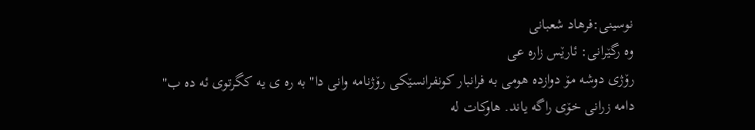نوسینی:فرهاد شعبانی
وه رگێرانی: ئارێس زاره عی
رۆژی دوشه مۆ دوازده هومی به فرانبار کونفرانسێکی رۆژنامه وانی دا" به ره ی یه کگرتوی ئه ده ب" دامه زرانی خۆی راگه یاند. هاوکات له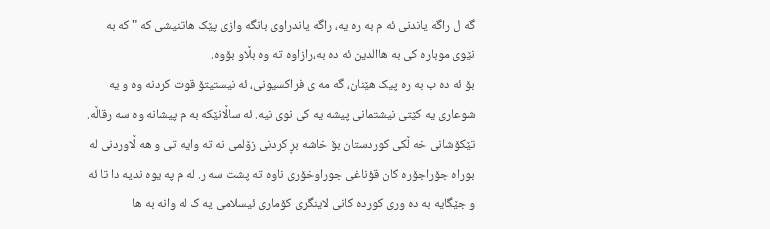گه ل راگه یاندنی ئه م به ره یه، راگه یاندراوی بانگه وازی پێک هاتنیشی که " که به نێوی موباره کی به هاالدین ئه ده به،رازاوه ته وه بڵاو بۆوه.
بۆ ئه ده ب به ره پیک هێنان، گه مه ی فراکسیونی، ئه نیستیتۆ قوت کردنه وه و یه شوعاری یه کێتی نیشتمانی پیشه یه کی نوی نیه. ئه ساڵانێکه به م پیشانه وه سه رقاڵه.
تێکۆشانی خه ڵکی کوردستان بۆ خاشه بڕ کردنی زۆلمی نه ته وایه تی و هه ڵاوردنی له بوراه جۆراجۆره کان قؤناغی جوراوخۆری ناوه ته پشت سه ر. له م په یوه ندیه دا تا ئه و جێگایه به ده وری کورده کانی لاینگری کۆماری ئیسلامی یه ک له وانه به ها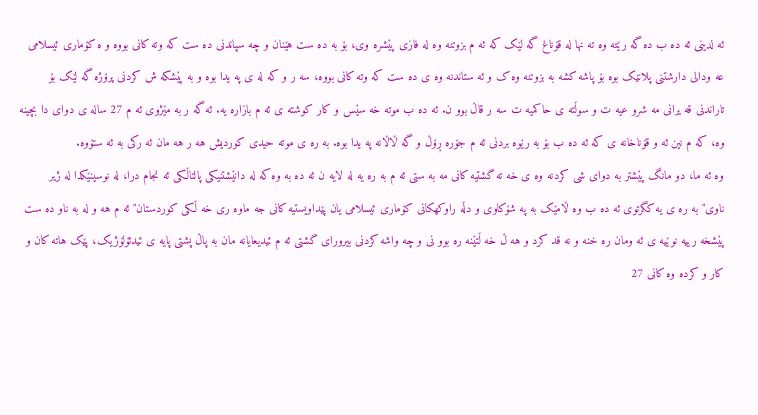ئه لدینی ئه ده ب ده گه رێته وه ته نها له قۆناغ گه لێک که ئه م بزوتنه وه له فازی پێشره وی، بۆ به ده ست هێنان و چه سپاندنی ده ست که وته کانی بووه و ه کۆماری ئیسلامی عه ودالی دارشتنی پلانێک بوه بۆ پاشه کشه به بزوتنه وه ک و ئه ستاندنه وه ی ده ست که وته کانی بووه، سه ر و که له ی په یدا بوه و به پێشکه ش کردنی پرۆژه گه لێک بۆ تاراندنی قه یرانی مه شرو عیه ت و سوڵته ی حاکمیه ت سه ر قاڵ بوو ن. ئه ده ب موته خه سێس و کار کوشته ی ئه م بازاره یه. ئه گه ر به مێژوی ئه م 27 ساله ی دوای دا بچینه وه، که م نین ئه و قۆناخانه ی که ئه ده ب بۆ به رێوه بردنی ئه م جۆره ڕۆڵ و گه ڵاڵانه په یدا بوه. به ره ی موته حیدی کوردیش هه ر هه مان ئه رکی به ئه ستۆوه.
وه ئه ما، دو مانگ پێشتر به دوای شی کردنه وه ی خه ته گشتیه کانی مه به ستی ئه م به ره یه له لایه ن ئه ده به وه که له دانێشتنیکی پالتاڵکی ئه نجام درا، له نوسینێکدا له ژیر ناوی"به ره ی یه کگرتوی ئه ده ب وه ڵامێک به په شۆکاوی و دڵه راوکهکانی کۆماری ئیسلامی یان پێداویستیه کانی جه ماوه ری خه ڵکی کوردستان" ئه م هه و له به ناو ده ست پێشخه رییه نوێیه ی ئه ومان ره خنه و نه قد کرد و هه ڵ خه ڵتێنه ره بوو نی و چه واشه کردنی بیرورای گشتی ئه م ئیدیعایانه مان به پاڵ پشتی پایه ی ئیدئۆلۆژیک، پێک هاته کان و کار و کرده وه کانی 27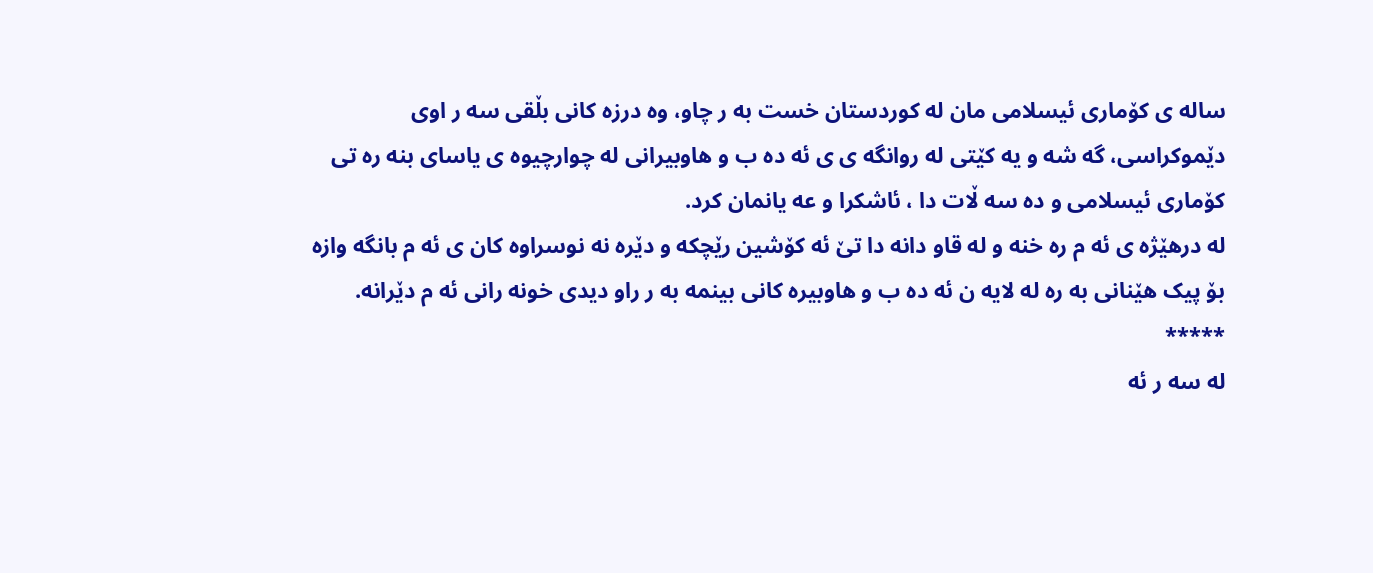ساله ی کۆماری ئیسلامی مان له کوردستان خست به ر چاو، وه درزه کانی بڵقی سه ر اوی دێموکراسی، گه شه و یه کێتی له روانگه ی ی ئه ده ب و هاوبیرانی له چوارچیوه ی یاسای بنه ره تی کۆماری ئیسلامی و ده سه ڵات دا ، ئاشکرا و عه یانمان کرد.
له درهێژه ی ئه م ره خنه و له قاو دانه دا تێ ئه کۆشین رێچکه و دێره نه نوسراوه کان ی ئه م بانگه وازه بۆ پیک هێنانی به ره له لایه ن ئه ده ب و هاوبیره کانی بینمه به ر راو دیدی خونه رانی ئه م دێرانه.
*****
له سه ر ئه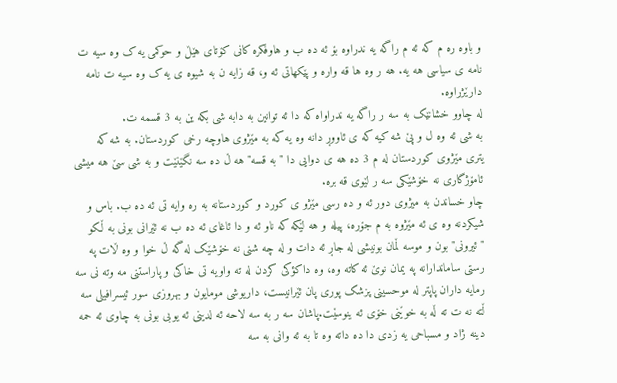و باوه ره م که ئه م راگه یه ندراوه بۆ ئه ده ب و هاوفکره کانی کۆتای هێڵ و حوکمی یه ک وه سیه ت نامه ی سیاسی هه یه. هه ر وه ها قه واره و پێکهاتی ئه و، قه زایه ن به شیوه ی یه ک وه سیه ت نامه دارێژراوه.
له چاوو خشانێک به سه ر راگه یه ندراواه که دا ئه توانین به دابه شی بکه ین به 3 قسمه ت.
به شی ئه وه ل و پێ شه کیه که ی ئاووڕ دانه وه یه که به مێژوی هاوچه رخی کوردستان. به شه که یتری مێژوی کوردستان له م 3 ده هه ی دوایی دا "به قسه" هه ڵ ده سه نگێنێت و به شی سێ هه میشی ئامۆژگاری نه خۆشێکی سه ر لێوی قه بره.
چاو خساندن به میژوی دور ئه و ده رسی مێژو ی کورد و کوردستانه به ره وایه تی ئه ده ب. باس و شیکردنه وه ی ئه مێژوه به م جۆره، پیله و هه لێکه که ناو ئه و دا ئاغای ئه ده ب نه ئێرانی بونی به ڵکو "ئیرونی" بون و موسه ڵمان بونیشی له جاڕ ئه دات و له چه شنی نه خۆشێک له گه ڵ خوا و وه ڵات په رستی ساماندارانه په یمان نوێ ئه کاته وه، وه داکؤکی کردن له ته واویه تی خاکی و پاراستنی مه وته نی سه رمایه داران پاپتر له موحسینی پزشک پوری پان ئێرانیست، داریوشی مومایون و بهروزی سور ئیسرافیلی سه ڵته نه ت ته ڵه به خوێنی خۆی ئه ینوسێت.پاشان سه ر به سه لاحه ئه لدینی ئه یوبی بونی به چاوی ئه حمه دینه ژاد و مسباحی یه زدی دا ده داته وه تا به ئه وانی به سه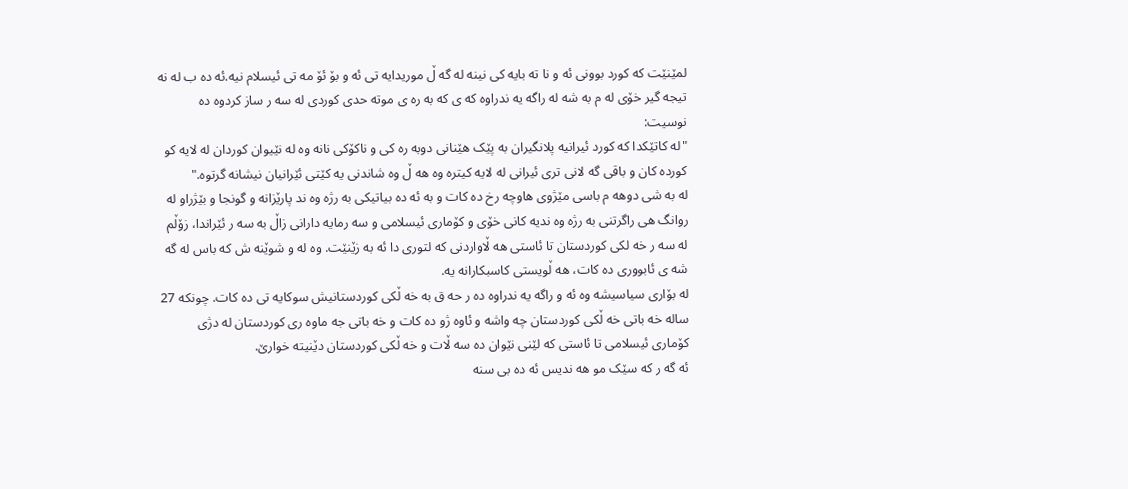لمێنێت که کورد بوونی ئه و نا ته بایه کی نینه له گه ڵ موریدایه تی ئه و بۆ ئۆ مه تی ئیسلام نیه.ئه ده ب له نه تیجه گیر خۆی له م به شه له راگه یه ندراوه که ی که به ره ی موته حدی کوردی له سه ر ساز کردوه ده نوسیت:
"له کاتێکدا که کورد ئیرانیه پلانگیران به پێک هێنانی دوبه ره کی و ناکۆکی نانه وه له نێیوان کوردان له لایه کو کورده کان و باقی گه لانی تری ئیرانی له لایه کیتره وه هه ڵ وه شاندنی یه کێتی ئێرانیان نیشانه گرتوه."
له به شی دوهه م باسی مێژوی هاوچه رخ ده کات و به ئه ده بیاتیکی به رژه وه ند پارێزانه و گونجا و بێژراو له روانگ هی راگرتنی به رژه وه ندیه کانی خۆی و کۆماری ئیسلامی و سه رمایه دارانی زاڵ به سه ر ئێراندا، زۆڵم له سه ر خه لکی کوردستان تا ئاستی هه ڵاواردنی که لتوری دا ئه به زێنێت. وه له و شوێنه ش که باس له گه شه ی ئابووری ده کات، هه ڵویستی کاسبکارانه یه.
له بۆاری سیاسیشه وه ئه و راگه یه ندراوه ده ر حه ق به خه ڵکی کوردستانیش سوکایه تی ده کات. چونکه 27 ساله خه باتی خه ڵکی کوردستان چه واشه و ئاوه ژو ده کات و خه باتی جه ماوه ری کوردستان له دژی کۆماری ئیسلامی تا ئاستی که لێنی نێوان ده سه ڵات و خه ڵکی کوردستان دێنیته خوارێ.
ئه گه ر که سێک مو هه ندیس ئه ده بی سنه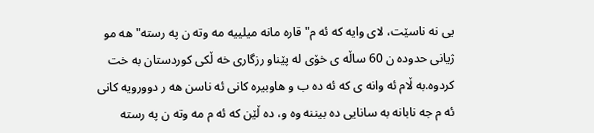یی نه ناسێت، لای وایه که ئه م"قاره مانه میلییه مه وته ن په رسته" هه مو ژیانی حدوده ن 60 ساڵه ی خۆی له پێناو رزگاری خه ڵکی کوردستان به خت کردوه.به ڵام ئه وانه ی که ئه ده ب و هاوبیره کانی ئه ناسن هه ر دوورویه کانی ئه م جه نابانه به سانایی ده بیننه وه و، ده ڵێن که ئه م مه وته ن په رسته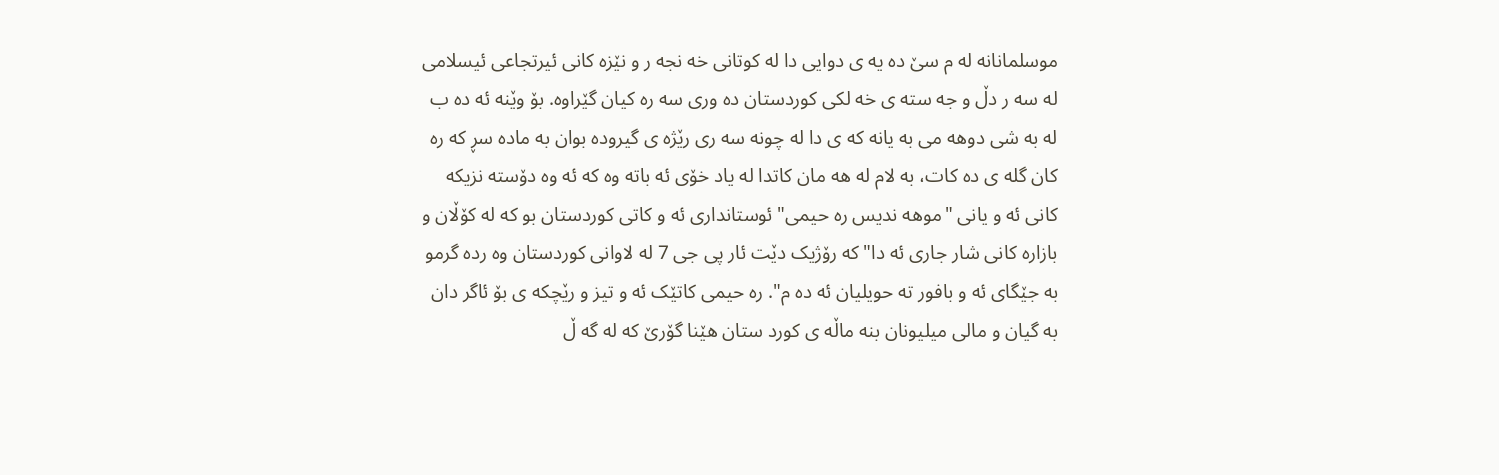موسلمانانه له م سێ ده یه ی دوایی دا له کوتانی خه نجه ر و نێزه کانی ئیرتجاعی ئیسلامی له سه ر دڵ و جه سته ی خه لکی کوردستان ده وری سه ره کیان گێراوه. بۆ وێنه ئه ده ب له به شی دوهه می به یانه که ی دا له چونه سه ری رێژه ی گیروده بوان به ماده سڕ که ره کان گله ی ده کات، به لام له هه مان کاتدا له یاد خۆی ئه باته وه که ئه وه دۆسته نزیکه کانی ئه و یانی "موهه ندیس ره حیمی" ئوستانداری ئه و کاتی کوردستان بو که له کۆڵان و بازاره کانی شار جاری ئه دا"که رۆژیک دێت ئار پی جی 7 له لاوانی کوردستان وه رده گرمو به جێگای ئه و بافور ته حویلیان ئه ده م". ره حیمی کاتێک ئه و تیز و رێچکه ی بۆ ئاگر دان به گیان و مالی میلیونان بنه ماڵه ی کورد ستان هێنا گۆرێ که له گه ڵ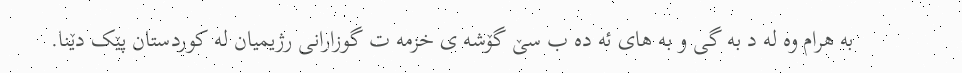به هرام وه له د به گی و به های ئه ده ب سێ گۆشه ی خزمه ت گوزارانی رژیمیان له کوردستان پێک دێنا.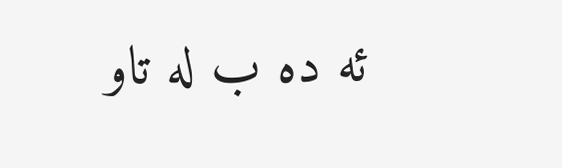ئه ده ب له تاو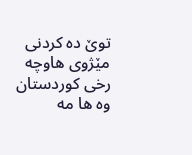توێ ده کردنی مێژوی هاوچه رخی کوردستان وه ها مه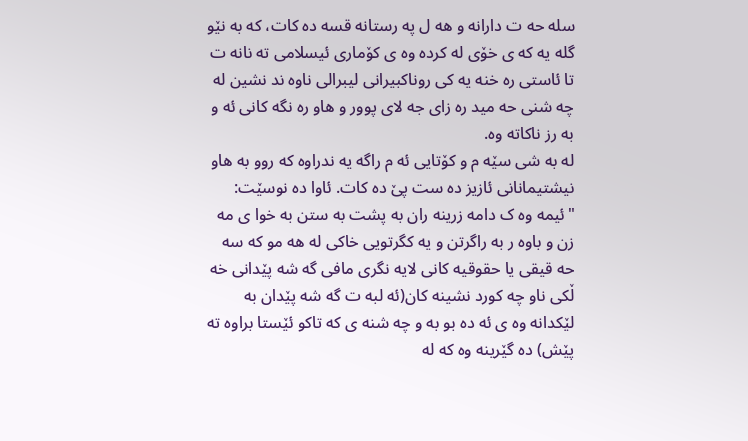سله حه ت دارانه و هه ل په رستانه قسه ده کات، که به نێو گله یه که ی خۆی له کرده وه ی کۆماری ئیسلامی ته نانه ت تا ئاستی ره خنه یه کی روناکبیرانی لیبرالی ناوه ند نشین له چه شنی حه مید ره زای جه لای پوور و هاو ره نگه کانی ئه و به رز ناکاته وه.
له به شی سێه م و کۆتایی ئه م راگه یه ندراوه که روو به هاو نیشتیمانانی ئازیز ده ست پێ ده کات. ئاوا ده نوسێت:
"ئیمه وه ک دامه زرینه ران به پشت به ستن به خوا ی مه زن و باوه ر به راگرتن و یه کگرتویی خاکی له هه مو که سه حه قیقی یا حقوقیه کانی لایه نگری مافی گه شه پێدانی خه ڵکی ناو چه کورد نشینه کان(ئه لبه ت گه شه پێدان به لێکدانه وه ی ئه ده بو به و چه شنه ی که تاکو ئێستا براوه ته پێش) ده گێرینه وه که له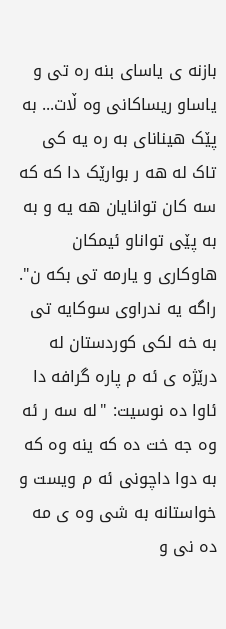بازنه ی یاسای بنه ره تی و یاساو ریساکانی وه ڵات... به پێک هینانای به ره یه کی تاک له هه ر بوارێک دا که که سه کان توانایان هه یه و به به پێی تواناو ئیمکان هاوکاری و یارمه تی بکه ن".
راگه یه ندراوی سوکایه تی به خه لکی کوردستان له درێژه ی ئه م پاره گرافه دا ئاوا ده نوسیت: "له سه ر ئه وه جه خت ده که ینه وه که به دوا داچونی ئه م ویست و خواستانه به شی وه ی مه ده نی و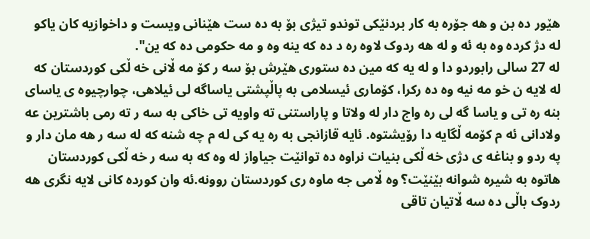هێور ده بن و هه جۆره به کار بردنێکی توندو تیژی بۆ به ده ست هێنانی ویست و داخوازیه کان یاکو له دژ کرده وه به ئه و له هه ردوک لاوه ره د ده که ینه وه و مه حکومی ده که ین".
له 27 سالی رابوردو دا و له یه که مین ده ستوری هێرش بۆ سه ر کۆ مه ڵانی خه ڵکی کوردستان که له لایه ن خو مه نیه وه ده رکرا، کۆماری ئیسلامی به پاڵپشتی یاساگه لی ئیلاهی، چوارچیوه ی یاسای بنه ره تی و یاسا گه لی ره واج دار له ولاتا و پاراستنی ته واویه تی خاکی به سه ر ته رمی باشترین عه ولادانی ئه م کۆمه ڵگایه دا رۆیشتوه. ئایه قازانجی به ره یه کی له م چه شنه که له سه ر هه مان دار و په ردو و بناغه ی دژی خه ڵکی بنیات نراوه ده توانێت جیاواز له وه که به سه ر خه ڵکی کوردستان هاتوه به شیره شوانه بێنێت؟ وه ڵامی جه ماوه ری کوردستان روونه.ئه وان کورده کانی لایه نگری هه ردوک باڵی ده سه ڵاتیان تاقی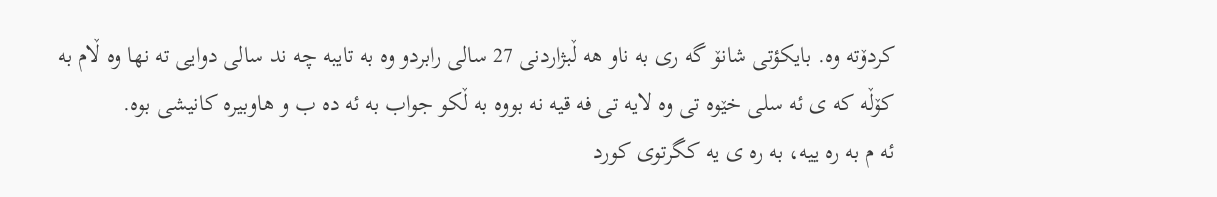کردۆته وه. بایکؤتی شانۆ گه ری به ناو هه ڵبژاردنی 27 سالی رابردو وه به تایبه چه ند سالی دوایی ته نها وه ڵام به کۆڵه که ی ئه سلی خێوه تی وه لایه تی فه قیه نه بووه به ڵکو جواب به ئه ده ب و هاوبیره کانیشی بوه.
ئه م به ره ییه، به ره ی یه کگرتوی کورد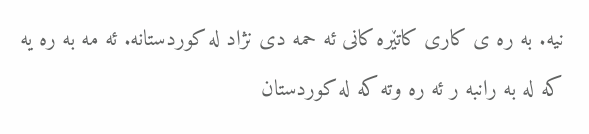نیه. به ره ی کاری کاتێره کانی ئه حمه دی نژاد له کوردستانه. ئه مه به ره یه که له به رانبه ر ئه ره وته که له کوردستان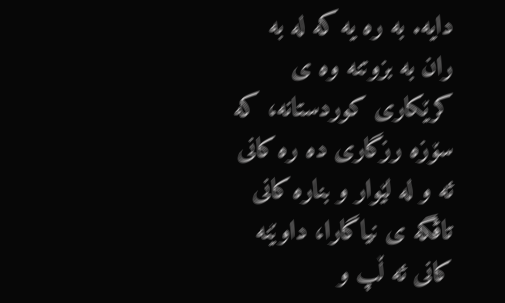دایه. به ره یه که له به ران به بزوتنه وه ی کرێکاری کوردستانه، که سۆزه رزگاری ده ره کانی ئه و له لێوار و بناره کانی تاڤگه ی نیاگارا، داوێنه کانی ئه ڵپ و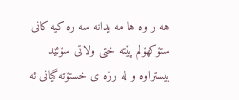هه ر وه ها مه یدانه سه ره کیه کانی ستۆکهۆلم پێته ختی ولاتی سۆئێد بیستراوه و له رزه ی خستۆته گیانی ئه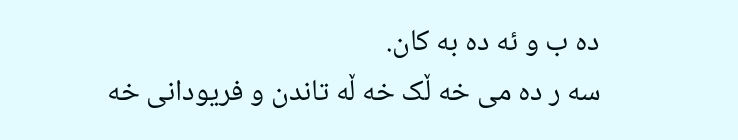ده ب و ئه ده به کان.
سه ر ده می خه ڵک خه ڵه تاندن و فریودانی خه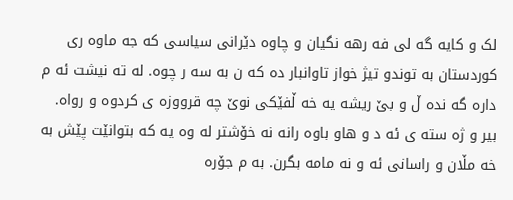لک و کایه گه لی فه رهه نگیان و چاوه دێرانی سیاسی که جه ماوه ری کوردستان به توندو تیژ خواز تاوانبار ده که ن به سه ر چوه. له ته نیشت ئه م داره گه نده ڵ و بێ ریشه یه خه ڵفێکی نوێ چه قرووزه ی کردوه و رواه. بیر و ژه سته ی ئه د و هاو باوه رانه نه خۆشتر له وه یه که بتوانێت پێش به خه مڵان و راسانی ئه و نه مامه بگرن. به م جۆره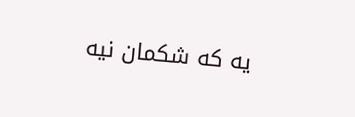یه که شکمان نیه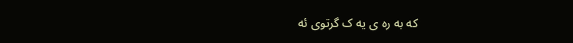که به ره ی یه ک گرتوی ئه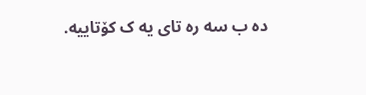ده ب سه ره تای یه ک کۆتاییه.